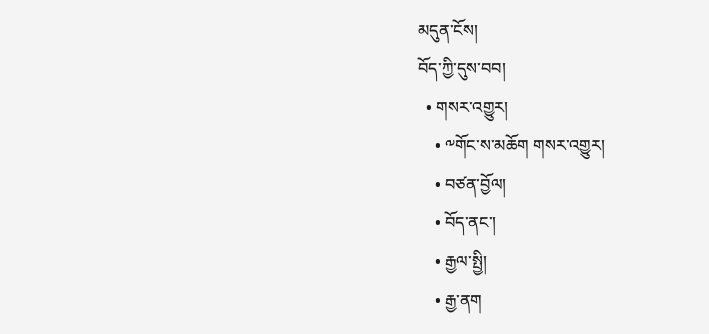མདུན་ངོས།
བོད་ཀྱི་དུས་བབ།
  • གསར་འགྱུར།
    • ༸གོང་ས་མཆོག གསར་འགྱུར།
    • བཙན་བྱོལ།
    • བོད་ནང་།
    • རྒྱལ་སྤྱི།
    • རྒྱ་ནག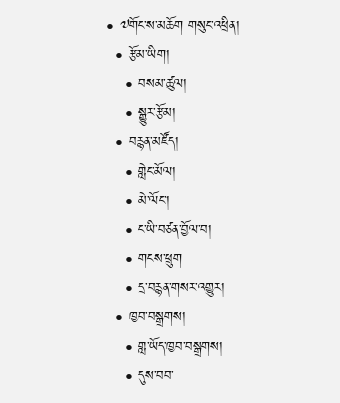• ༧གོང་ས་མཆོག གསུང་འཕྲིན།
  • རྩོམ་ཡིག།
    • བསམ་ཚུལ།
    • སྒྱུར་རྩོམ།
  • བརྙན་མཛོད།
    • གླེང་མོལ།
    • མེ་ལོང་།
    • ང་ཡི་བཙན་བྱོལ་བ།
    • གངས་ཕྲུག
    • དྲ་བརྙན་གསར་འགྱུར།
  • ཁྱབ་བསྒྲགས།
    • གླ་ཡོད་ཁྱབ་བསྒྲགས།
    • དུས་བབ་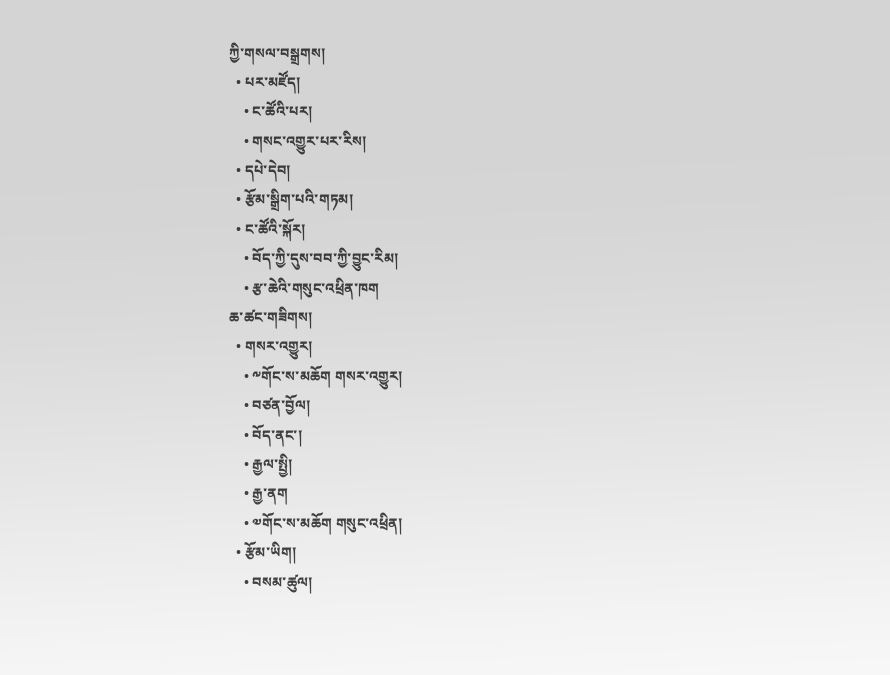ཀྱི་གསལ་བསྒྲགས།
  • པར་མཛོད།
    • ང་ཚོའི་པར།
    • གསང་འགྱུར་པར་རིས།
  • དཔེ་དེབ།
  • རྩོམ་སྒྲིག་པའི་གཏམ།
  • ང་ཚོའི་སྐོར།
    • བོད་ཀྱི་དུས་བབ་ཀྱི་བྱུང་རིམ།
    • རྩ་ཆེའི་གསུང་འཕྲིན་ཁག
ཆ་ཚང་གཟིགས།
  • གསར་འགྱུར།
    • ༸གོང་ས་མཆོག གསར་འགྱུར།
    • བཙན་བྱོལ།
    • བོད་ནང་།
    • རྒྱལ་སྤྱི།
    • རྒྱ་ནག
    • ༧གོང་ས་མཆོག གསུང་འཕྲིན།
  • རྩོམ་ཡིག།
    • བསམ་ཚུལ།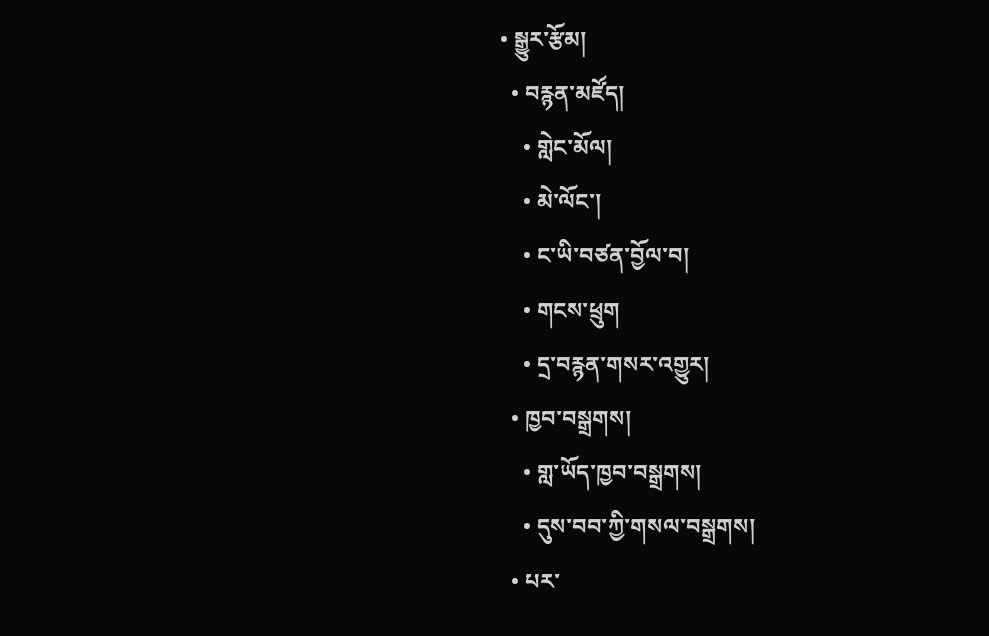• སྒྱུར་རྩོམ།
  • བརྙན་མཛོད།
    • གླེང་མོལ།
    • མེ་ལོང་།
    • ང་ཡི་བཙན་བྱོལ་བ།
    • གངས་ཕྲུག
    • དྲ་བརྙན་གསར་འགྱུར།
  • ཁྱབ་བསྒྲགས།
    • གླ་ཡོད་ཁྱབ་བསྒྲགས།
    • དུས་བབ་ཀྱི་གསལ་བསྒྲགས།
  • པར་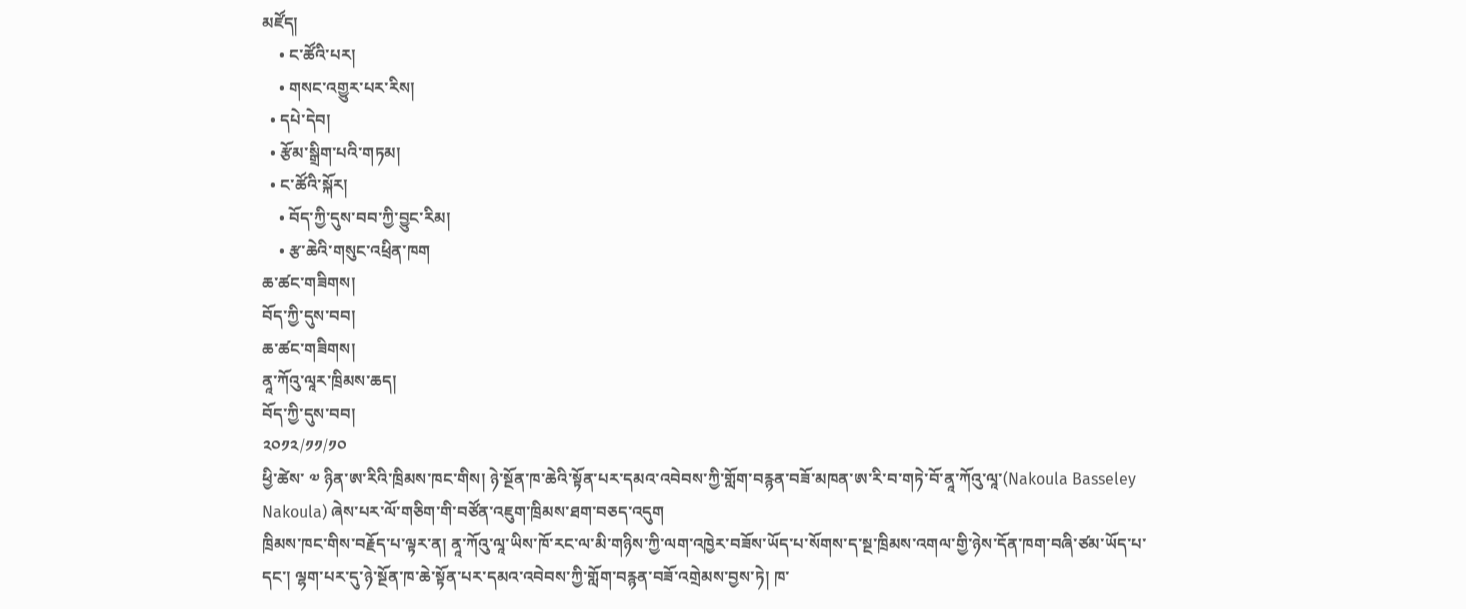མཛོད།
    • ང་ཚོའི་པར།
    • གསང་འགྱུར་པར་རིས།
  • དཔེ་དེབ།
  • རྩོམ་སྒྲིག་པའི་གཏམ།
  • ང་ཚོའི་སྐོར།
    • བོད་ཀྱི་དུས་བབ་ཀྱི་བྱུང་རིམ།
    • རྩ་ཆེའི་གསུང་འཕྲིན་ཁག
ཆ་ཚང་གཟིགས།
བོད་ཀྱི་དུས་བབ།
ཆ་ཚང་གཟིགས།
ནཱ་ཀོའུ་ལཱར་ཁྲིམས་ཆད།
བོད་ཀྱི་དུས་བབ།
༢༠༡༢/༡༡/༡༠
ཕྱི་ཚེས་ ༧ ཉིན་ཨ་རིའི་ཁྲིམས་ཁང་གིས། ཉེ་སྔོན་ཁ་ཆེའི་སྟོན་པར་དམའ་འབེབས་ཀྱི་གློག་བརྙན་བཟོ་མཁན་ཨ་རི་བ་གཏེ་བོ་ནཱ་ཀོའུ་ལཱ་(Nakoula Basseley Nakoula) ཞེས་པར་ལོ་གཅིག་གི་བཙོན་འཇུག་ཁྲིམས་ཐག་བཅད་འདུག
ཁྲིམས་ཁང་གིས་བརྗོད་པ་ལྟར་ན། ནཱ་ཀོའུ་ལཱ་ཡིས་ཁོ་རང་ལ་མི་གཉིས་ཀྱི་ལག་འཁྱེར་བཟོས་ཡོད་པ་སོགས་ད་སྔ་ཁྲིམས་འགལ་གྱི་ཉེས་དོན་ཁག་བཞི་ཙམ་ཡོད་པ་དང་། ལྷག་པར་དུ་ཉེ་སྔོན་ཁ་ཆེ་སྟོན་པར་དམའ་འབེབས་ཀྱི་གློག་བརྙན་བཟོ་འགྲེམས་བྱས་ཏེ། ཁ་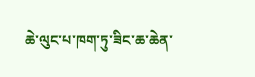ཆེ་ལུང་པ་ཁག་ཏུ་ཟིང་ཆ་ཆེན་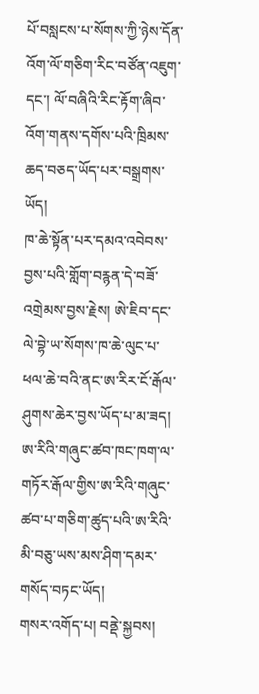པོ་བསླངས་པ་སོགས་ཀྱི་ཉེས་དོན་འོག་ལོ་གཅིག་རིང་བཙོན་འཇུག་དང་། ལོ་བཞིའི་རིང་རྟོག་ཞིབ་འོག་གནས་དགོས་པའི་ཁྲིམས་ཆད་བཅད་ཡོད་པར་བསྒྲགས་ཡོད།
ཁ་ཆེ་སྟོན་པར་དམའ་འབེབས་བྱས་པའི་གློག་བརྙན་དེ་བཟོ་འགྲེམས་བྱས་རྗེས། ཨེ་ཇིབ་དང་ལེ་བྷེ་ཡ་སོགས་ཁ་ཆེ་ལུང་པ་ཕལ་ཆེ་བའི་ནང་ཨ་རིར་ངོ་རྒོལ་ཤུགས་ཆེར་བྱས་ཡོད་པ་མ་ཟད། ཨ་རིའི་གཞུང་ཚབ་ཁང་ཁག་ལ་གཏོར་རྒོལ་གྱིས་ཨ་རིའི་གཞུང་ཚབ་པ་གཅིག་ཚུད་པའི་ཨ་རིའི་མི་བཅུ་ཡས་མས་ཤིག་དམར་གསོད་བཏང་ཡོད།
གསར་འགོད་པ། བནྡེ་སྐྱབས།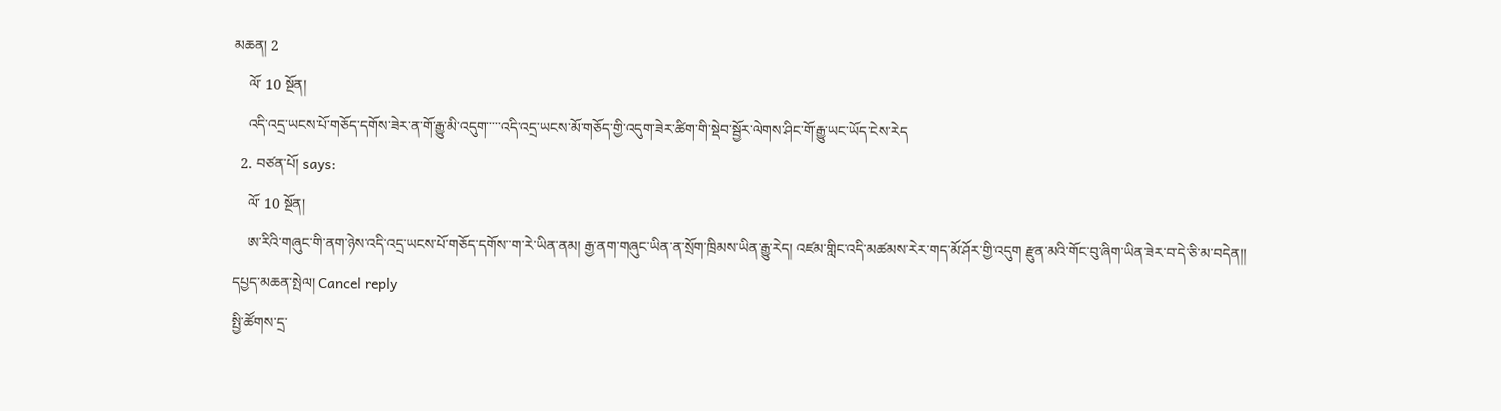མཆན། 2
    ལོ་ 10 སྔོན།
    འདི་འདྲ་ཡངས་པོ་གཅོད་དགོས་ཟེར་ན་གོ་རྒྱུ་མི་འདུག་་་་་འདི་འདྲ་ཡངས་མོ་གཅོད་གྱི་འདུག་ཟེར་ཚིག་གི་སྡེབ་སྦྱོར་ལེགས་ཤིང་གོ་རྒྱུ་ཡང་ཡོད་ངེས་རེད
  2. བཙན་པོ། says:
    ལོ་ 10 སྔོན།
    ཨ་རིའི་གཞུང་གི་ནག་ཉེས་འདི་འདྲ་ཡངས་པོ་གཅོད་དགོས་་ག་རེ་ཡིན་ནམ། རྒྱ་ནག་གཞུང་ཡིན་ན་སྲོག་ཁྲིམས་ཡིན་རྒྱུ་རེད། འཛམ་གླིང་འདི་མཚམས་རེར་གད་མོ་ཤོར་གྱི་འདུག རྫུན་མའི་གོང་བུ་ཞིག་ཡིན་ཟེར་བ་དེ་ཅི་མ་བདེན།།
དཔྱད་མཆན་སྤེལ། Cancel reply
སྤྱི་ཚོགས་དྲ་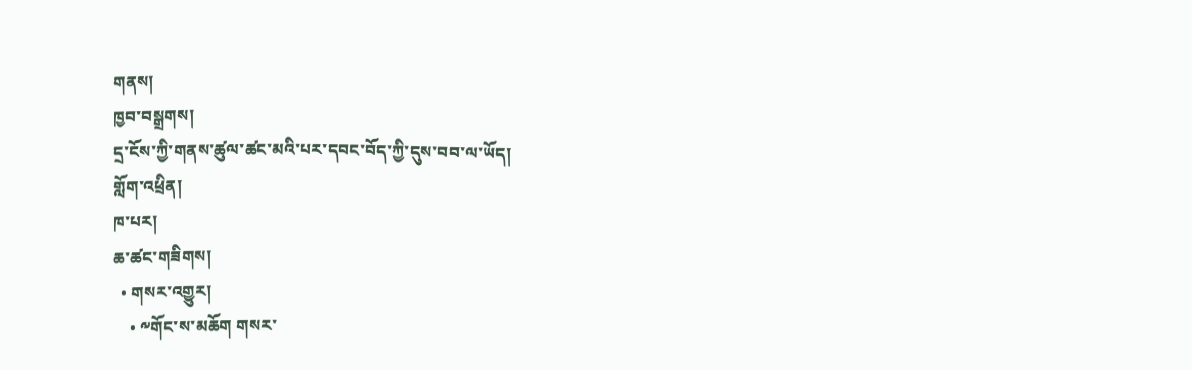གནས།
ཁྱབ་བསྒྲགས།
དྲ་ངོས་ཀྱི་གནས་ཚུལ་ཚང་མའི་པར་དབང་བོད་ཀྱི་དུས་བབ་ལ་ཡོད།
གློག་འཕྲིན།
ཁ་པར།
ཆ་ཚང་གཟིགས།
  • གསར་འགྱུར།
    • ༸གོང་ས་མཆོག གསར་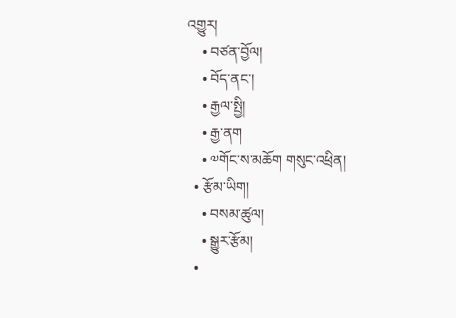འགྱུར།
    • བཙན་བྱོལ།
    • བོད་ནང་།
    • རྒྱལ་སྤྱི།
    • རྒྱ་ནག
    • ༧གོང་ས་མཆོག གསུང་འཕྲིན།
  • རྩོམ་ཡིག།
    • བསམ་ཚུལ།
    • སྒྱུར་རྩོམ།
  •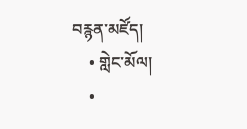བརྙན་མཛོད།
    • གླེང་མོལ།
    •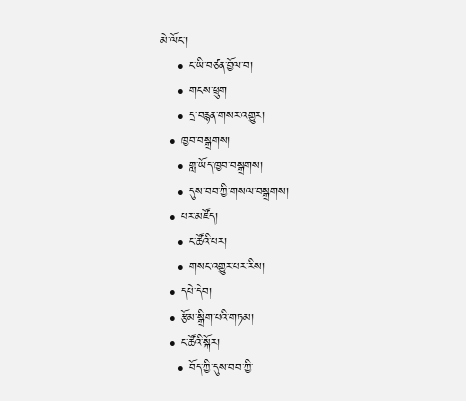མེ་ལོང་།
    • ང་ཡི་བཙན་བྱོལ་བ།
    • གངས་ཕྲུག
    • དྲ་བརྙན་གསར་འགྱུར།
  • ཁྱབ་བསྒྲགས།
    • གླ་ཡོད་ཁྱབ་བསྒྲགས།
    • དུས་བབ་ཀྱི་གསལ་བསྒྲགས།
  • པར་མཛོད།
    • ང་ཚོའི་པར།
    • གསང་འགྱུར་པར་རིས།
  • དཔེ་དེབ།
  • རྩོམ་སྒྲིག་པའི་གཏམ།
  • ང་ཚོའི་སྐོར།
    • བོད་ཀྱི་དུས་བབ་ཀྱི་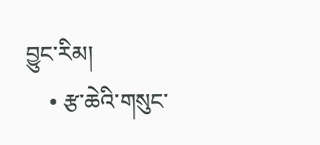བྱུང་རིམ།
    • རྩ་ཆེའི་གསུང་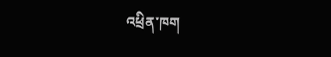འཕྲིན་ཁག